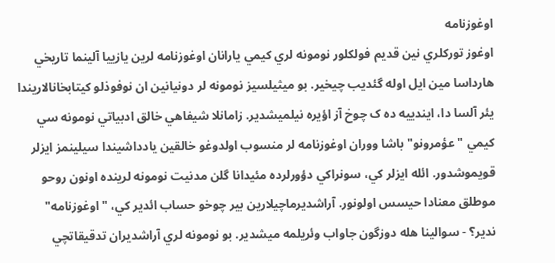اوغوزنامه
اوغوز تورکلري نين قديم فولکلور نومونه لري کيمي يارانان اوغوزنامه لرين يازييا آلينما تاريخي هارداسا مين ايل اوله گئديب چيخير. بو ميثيلسيز نومونه لر دونيانين ان نوفوذلو کيتابخانالاريندا يئر آلسا دا، ايندييه ده ک چوخ آز اؤيره نيلميشدير. زامانلا شيفاهي خالق ادبياتي نومونه سي کيمي "عؤمرونو" باشا ووران اوغوزنامه لر منسوب اولدوغو خالقين يادداشيندا سيلينمز ايزلر قويموشدور. ائله ايزلر کي، سونراکي دؤورلرده مئيدانا گلن مدنيت نومونه لرينده اونون روحو موطلق معنادا حيسس اولونور. آراشديرماچيلارين بير چوخو حساب ائدير کي، "اوغوزنامه" ندير؟ - سوالينا هله دوزگون جاواب وئريلمه ميشدير. بو نومونه لري آراشديران تدقيقاتچي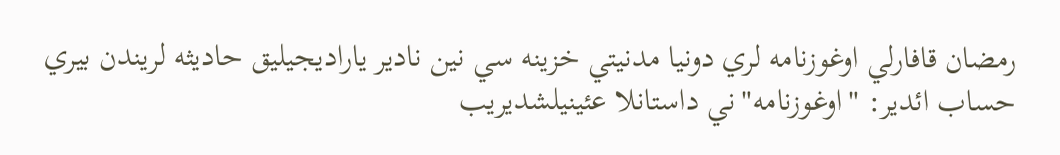رمضان قافارلي اوغوزنامه لري دونيا مدنيتي خزينه سي نين نادير ياراديجيليق حاديثه لريندن بيري حساب ائدير: "اوغوزنامه"ني داستانلا عئينيلشديريب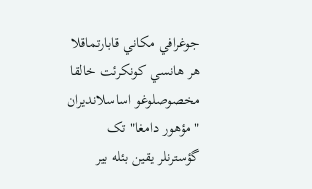جوغرافي مکاني قابارتماقلا هر هانسي کونکرئت خالقا مخصوصلوغو اساسلانديران "مؤهور دامغا" تک گؤسترنلر يقين بئله بير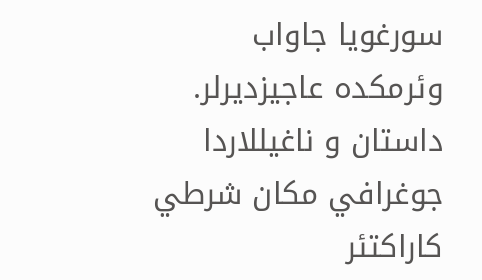سورغويا جاواب وئرمکده عاجيزديرلر. داستان و ناغيللاردا جوغرافي مکان شرطي كاراکتئر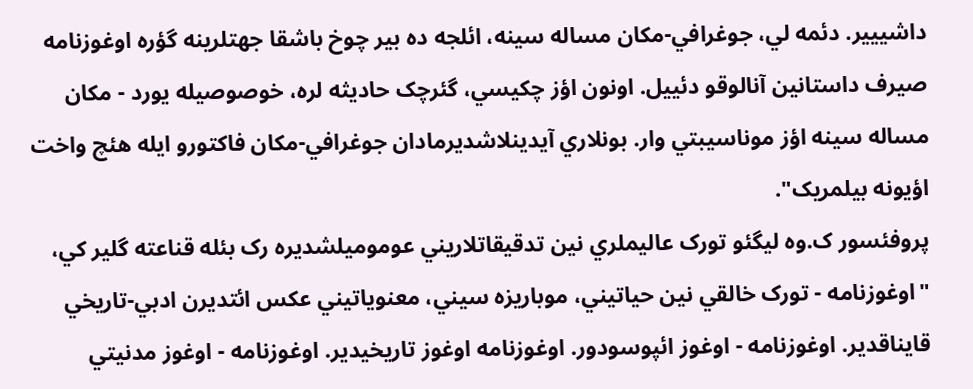داشييير. دئمه لي، جوغرافي-مکان مساله سينه، ائلجه ده بير چوخ باشقا جهتلرينه گؤره اوغوزنامه صيرف داستانين آنالوقو دئييل. اونون اؤز چکيسي، گئرچک حاديثه لره، خوصوصيله يورد - مکان مساله سينه اؤز موناسيبتي وار. بونلاري آيدينلاشديرمادان جوغرافي-مکان فاکتورو ايله هئچ واخت اؤيونه بيلمريک".
پروفئسور ک.وه ليگئو تورک عاليملري نين تدقيقاتلاريني عوموميلشديره رک بئله قناعته گلير کي، "اوغوزنامه - تورک خالقي نين حياتيني، موباريزه سيني، معنوياتيني عکس ائتديرن ادبي-تاريخي قايناقدير. اوغوزنامه - اوغوز ائپوسودور. اوغوزنامه اوغوز تاريخيدير. اوغوزنامه - اوغوز مدنيتي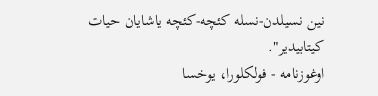نين نسيلدن-نسله کئچه-کئچه ياشايان حيات کيتابيدير".
اوغوزنامه - فولکلورا، يوخسا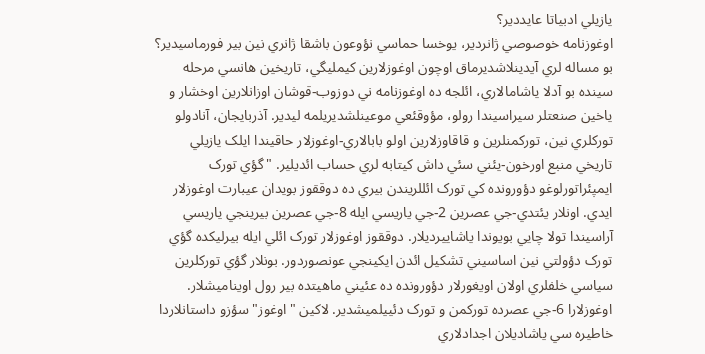يازيلي ادبياتا عايددير؟
اوغوزنامه خوصوصي ژانردير، يوخسا حماسي نؤوعون باشقا ژانري نين بير فورماسيدير؟ بو مساله لري آيدينلاشديرماق اوچون اوغوزلارين کيمليگي، تاريخين هانسي مرحله سينده بو آدلا ياشامالاري، ائلجه ده اوغوزنامه ني دوزوب-قوشان اوزانلارين اوخشار و ياخين صنعتلر سيراسيندا رولو، مؤوقئعي موعينلشديريلمه ليدير. آذربايجان، آنادولو تورکلري نين، تورکمنلرين و قاقاوزلارين اولو بابالاري-اوغوزلار حاقيندا ايلک يازيلي تاريخي منبع اورخون-يئني سئي داش کيتابه لري حساب ائديلير. "گؤي تورک ايمپئراتورلوغو دؤورونده کي تورک ائللريندن بيري ده دوققوز بويدان عيبارت اوغوزلار ايدي. اونلار يئتدي-جي عصرين 2-جي ياريسي ايله 8-جي عصرين بيرينجي ياريسي آراسيندا تولا چايي بويوندا ياشاييرديلار. دوققوز اوغوزلار تورک ائلي ايله بيرليکده گؤي تورک دؤولتي نين اساسيني تشکيل ائدن ايکينجي عونصوردور. بونلار گؤي تورکلرين سياسي خلفلري اولان اويغورلار دؤورونده ده عئيني ماهيتده بير رول اويناميشلار. اوغوزلارا 6-جي عصرده تورکمن و تورک دئييلميشدير. لاکين "اوغوز" سؤزو داستانلاردا خاطيره سي ياشاديلان اجدادلاري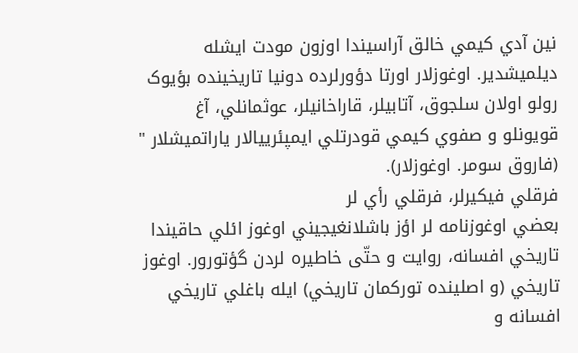نين آدي کيمي خالق آراسيندا اوزون مودت ايشله ديلميشدير. اوغوزلار اورتا دؤورلرده دونيا تاريخينده بؤيوک رولو اولان سلجوق، آتابيلر، قاراخانيلر، عوثمانلي، آغ قويونلو و صفوي کيمي قودرتلي ايمپئرييالار ياراتميشلار " (فاروق سومر. اوغوزلار).
فرقلي فيکيرلر، فرقلي رأي لر
بعضي اوغوزنامه لر اؤز باشلانغيجيني اوغوز ائلي حاقيندا تاريخي افسانه، روايت و حتّی خاطيره لردن گؤتورور. اوغوز تاريخي (و اصلینده تورکمان تاريخي) ايله باغلي تاريخي افسانه و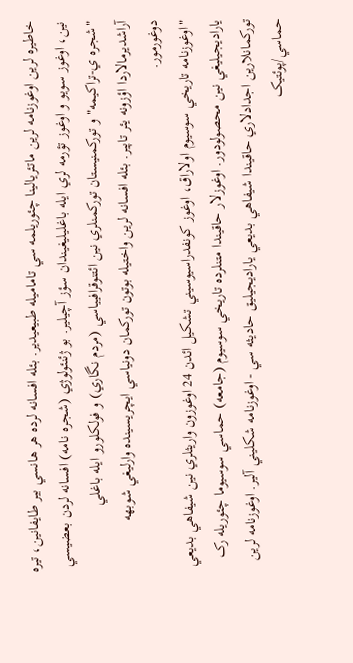خاطيره لرين اوغوزنامه لرين ماتئريالينا چئوريلمه سي تاماميله طبيعيدير. بئله افسانه لرده هر هانسي بير طايفانين، تيره نين، اوغوز سويو و اوغوز تؤرمه لري ايله باغليليغيندان سؤز آچيلير. بو ژئنئولوژي (شجره نامه) افسانه لردن بعضيسي "شجره ي-تراکيمه" و تورکمنيستان تورکمنلري نين ائتنوقرافيياسي (مردم نگاري) و فولکلورو ايله باغلي آراشديرمالاردا اؤزونه يئر تاپير. بئله افسانه لرين واختيله بوتون تورکمان دونياسي ايچريسينده وارليغي شوبهه دوغورمور.
"اوغوزنامه تاريخي سوسيوم اولاراق، اوغوز کونفدراسيوسيني تشکيل ائدن 24 اوغوزون واريثلري نين شيفاهي بديعي ياراديجيليغي نين محصولودور. اوغوزلار حاقيندا متنلرده تاريخي سوسيوم (جامعه) حماسي سوسيوما چئوريله رک تورکمانلارين اجدادلاري حاقيندا شيفاهي بديعي ياراديجيليق حاديثه سي - اوغوزنامه شکليني آلير. اوغوزنامه لرين حماسي/پوئتيک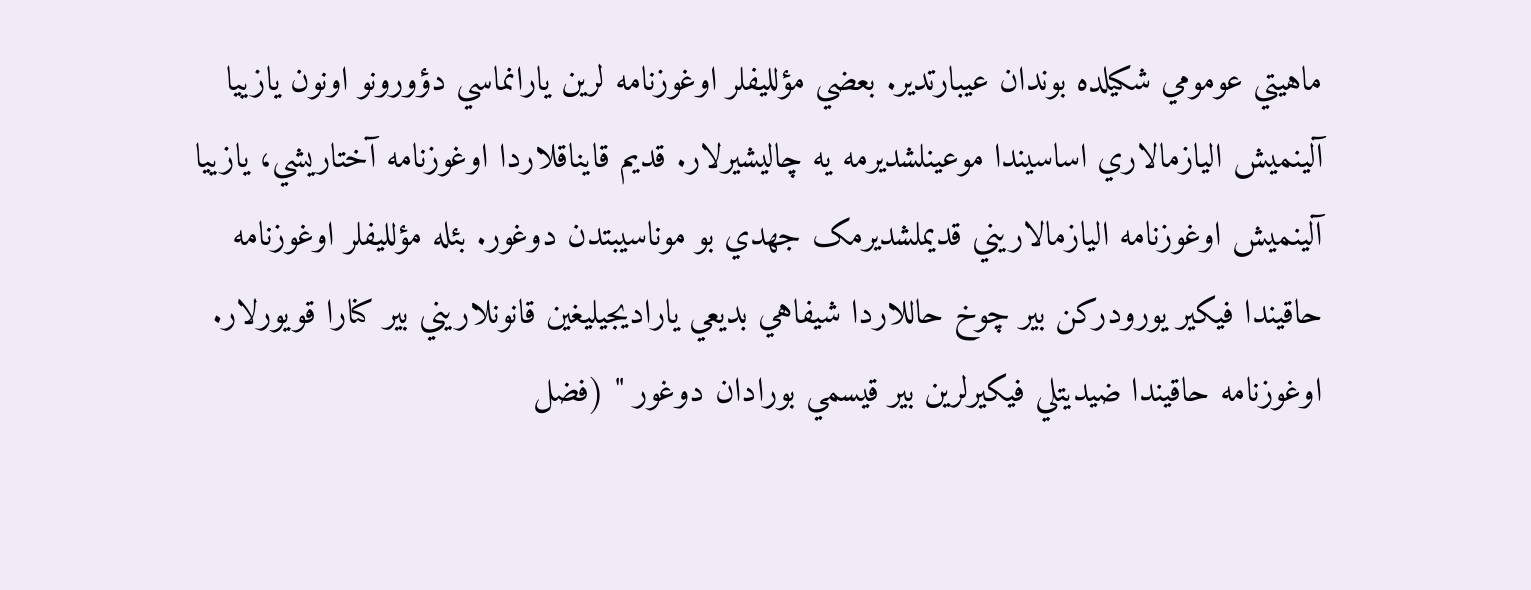ماهيتي عومومي شکيلده بوندان عيبارتدير. بعضي مؤلليفلر اوغوزنامه لرين يارانماسي دؤورونو اونون يازييا آلينميش اليازمالاري اساسيندا موعينلشديرمه يه چاليشيرلار. قديم قايناقلاردا اوغوزنامه آختاريشي، يازييا آلينميش اوغوزنامه اليازمالاريني قديملشديرمک جهدي بو موناسيبتدن دوغور. بئله مؤلليفلر اوغوزنامه حاقيندا فيکير يورودرکن بير چوخ حاللاردا شيفاهي بديعي ياراديجيليغين قانونلاريني بير کنارا قويورلار. اوغوزنامه حاقيندا ضيديتلي فيکيرلرين بير قيسمي بورادان دوغور " (فضل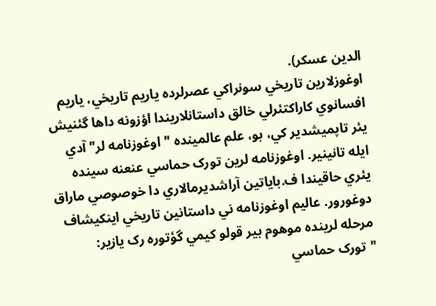الدين عسكر).
اوغوزلارين تاريخي سونراکي عصرلرده ياريم تاريخي، ياريم افسانوي كاراکتئرلي خالق داستانلاريندا اؤزونه داها گئنيش يئر تاپميشدير کي، بو، علم عالمينده "اوغوزنامه لر" آدي ايله تانينير. اوغوزنامه لرين تورک حماسي عنعنه سينده يئري حاقيندا ف.باياتين آراشديرمالاري دا خوصوصي ماراق دوغورور. عاليم اوغوزنامه ني داستانين تاريخي اينکيشاف مرحله لرينده موهوم بير قولو کيمي گؤتوره رک يازير: "تورک حماسي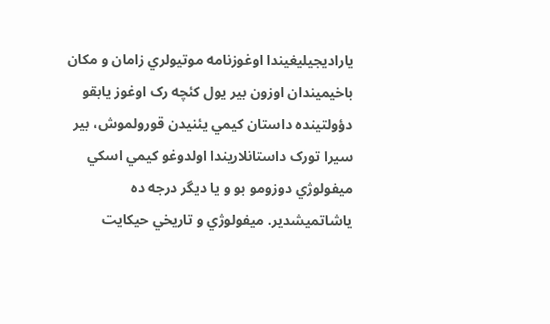ياراديجيليغيندا اوغوزنامه موتيولري زامان و مکان باخيميندان اوزون بير يول کئچه رک اوغوز يابقو دؤولتينده داستان کيمي يئنيدن قورولموش، بير سيرا تورک داستانلاريندا اولدوغو کيمي اسکي ميفولوژي دوزومو بو و يا ديگر درجه ده ياشاتميشدير. ميفولوژي و تاريخي حيکايت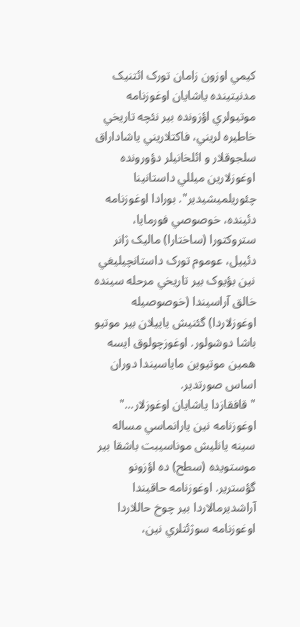کيمي اوزون زامان تورک ائتنيک مدنيتينده ياشايان اوغوزنامه موتيولري اؤزونده بير نئچه تاريخي خاطيره لريني، فاکتلاريني ياشاداراق سلجوقلار و ائلخانيلر دؤورونده اوغوزلارين ميللي داستانينا چئوريلميشيدير". بورادا اوغوزنامه دئينده، خوصوصي فورمايا، ستروکتورا (ساختارا) ماليک ژانر دئييل، عوموم تورک داستانچيليغي نين بؤيوک بير تاريخي مرحله سينده خالق آراسيندا (خوصوصيله اوغوزلاردا) گئنيش ياييلان بير موتيو باشا دوشولور. اوغوزچولوق ايسه همين موتيوين ماياسيندا دوران اساس صورتدير.
"قافقازدا ياشايان اوغوزلار..."
اوغوزنامه نين يارانماسي مساله سينه يانليش موناسيبت باشقا بير موستويده (سطح) ده اؤزونو گؤسترير. اوغوزنامه حاقيندا آراشديرمالاردا بير چوخ حاللاردا اوغوزنامه سوژئتلري نين،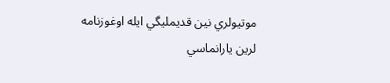موتيولري نين قديمليگي ايله اوغوزنامه لرين يارانماسي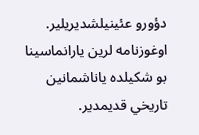دؤورو عئينيلشديريلير. اوغوزنامه لرين يارانماسينا بو شکيلده ياناشمانين تاريخي قديمدير.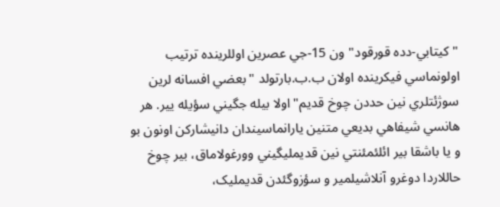"کيتابي-دده قورقود"ون 15-جي عصرين اوللرينده ترتيب اولونماسي فيکرينده اولان ب.ب.بارتولد "بعضي افسانه لرين سوژئتلري نين حددن چوخ قديم" اولا بيله جگيني سؤيله يير. هر هانسي شيفاهي بديعي متنين يارانماسيندان دانيشارکن اونون بو و يا باشقا بير ائلئمئنتي نين قديمليگيني وورغولاماق، بير چوخ حاللاردا دوغرو آنلاشيلمير و سؤزوگئدن قديمليک،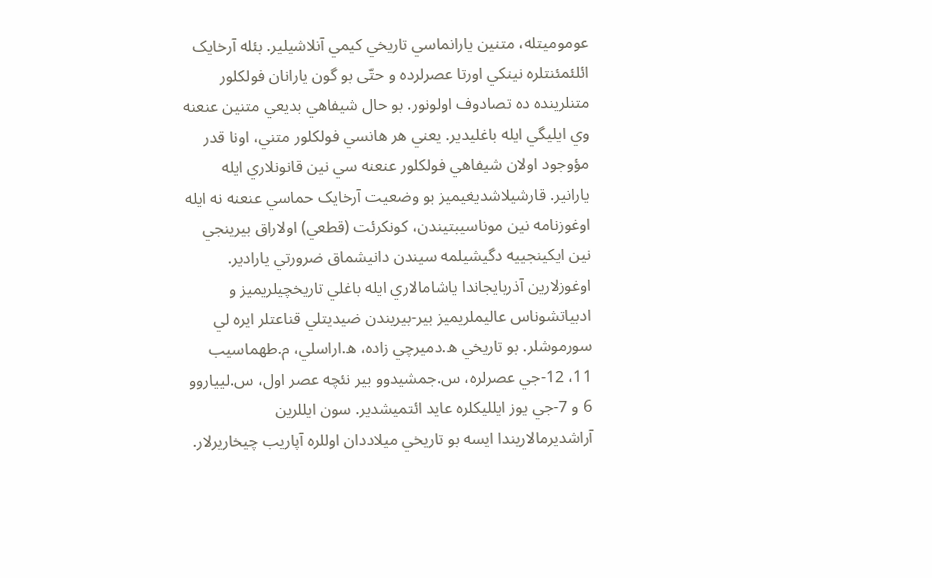عوموميتله، متنين يارانماسي تاريخي کيمي آنلاشيلير. بئله آرخايک ائلئمئنتلره نينکي اورتا عصرلرده و حتّی بو گون يارانان فولکلور متنلرينده ده تصادوف اولونور. بو حال شيفاهي بديعي متنين عنعنه وي ايليگي ايله باغليدير. يعني هر هانسي فولکلور متني، اونا قدر مؤوجود اولان شيفاهي فولکلور عنعنه سي نين قانونلاري ايله يارانير. قارشيلاشديغيميز بو وضعيت آرخايک حماسي عنعنه نه ايله اوغوزنامه نين موناسيبتيندن، کونکرئت (قطعي) اولاراق بيرينجي نين ايکينجييه دگيشيلمه سيندن دانيشماق ضرورتي يارادير.
اوغوزلارين آذربايجاندا ياشامالاري ايله باغلي تاريخچيلريميز و ادبياتشوناس عاليملريميز بير-بيريندن ضيديتلي قناعتلر ايره لي سورموشلر. بو تاريخي ه.دميرچي زاده، ه.اراسلي، م.طهماسيب 11، 12-جي عصرلره، س.جمشيدوو بير نئچه عصر اول، س.ليياروو 6 و 7-جي يوز ايلليکلره عايد ائتميشدير. سون ايللرين آراشديرمالاريندا ايسه بو تاريخي ميلاددان اوللره آپاريب چيخاريرلار.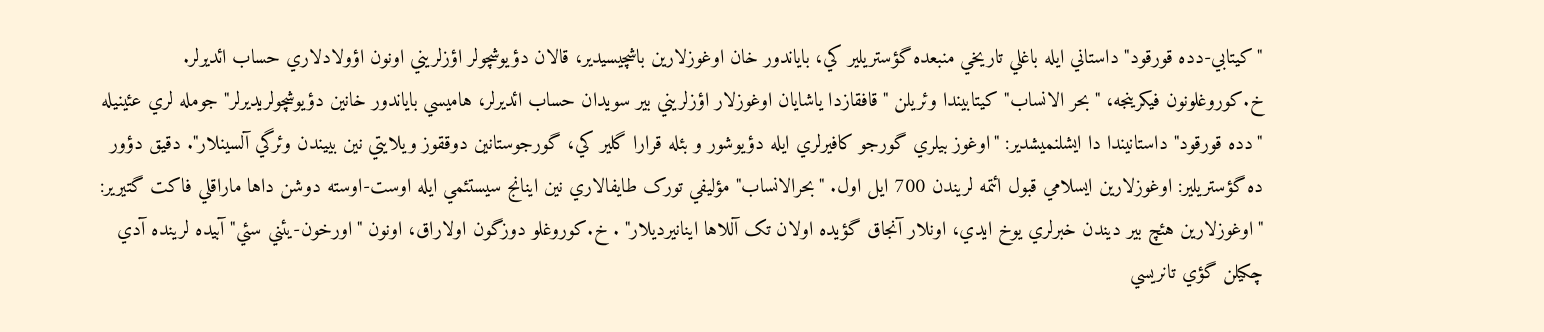"کيتابي-دده قورقود" داستاني ايله باغلي تاريخي منبعده گؤستريلير کي، باياندور خان اوغوزلارين باشچيسيدير، قالان دؤيوشچولر اؤزلريني اونون اؤولادلاري حساب ائديرلر. خ.کوروغلونون فيکرينجه، "بحر الانساب" کيتابيندا وئريلن "قافقازدا ياشايان اوغوزلار اؤزلريني بير سويدان حساب ائديرلر، هاميسي باياندور خانين دؤيوشچولريديرلر" جومله لري عئينيله "دده قورقود" داستانيندا دا ايشلنميشدير: "اوغوز بيلري گورجو کافيرلري ايله دؤيوشور و بئله قرارا گلير کي، گورجوستانين دوققوز ويلايتي نين بييندن وئرگي آلسينلار". دقيق دؤور ده گؤستريلير: اوغوزلارين ايسلامي قبول ائتمه لريندن 700 ايل اول. "بحرالانساب" مؤليفي تورک طايفالاري نين اينانج سيستئمي ايله اوست-اوسته دوشن داها ماراقلي فاکت گتيرير: "اوغوزلارين هئچ بير ديندن خبرلري يوخ ايدي، اونلار آنجاق گؤيده اولان تک آللاها اينانيرديلار" . خ.کوروغلو دوزگون اولاراق، اونون "اورخون-يئني سئي" آبيده لرينده آدي چکيلن گؤي تانريسي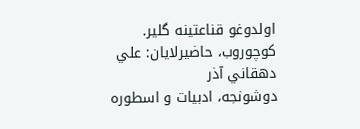اولدوغو قناعتينه گلير.
كوچوروب، حاضيرلايان: علي دهقاني آذر
دوشونجه، ادبيات و اسطوره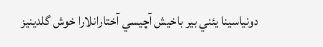دونياسينا يئني بير باخيش آچيسي آختارانلارا خوش گلدينيز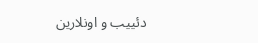دئييب و اونلارين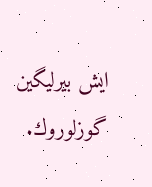ايش بيرليگين گوزلوروك.